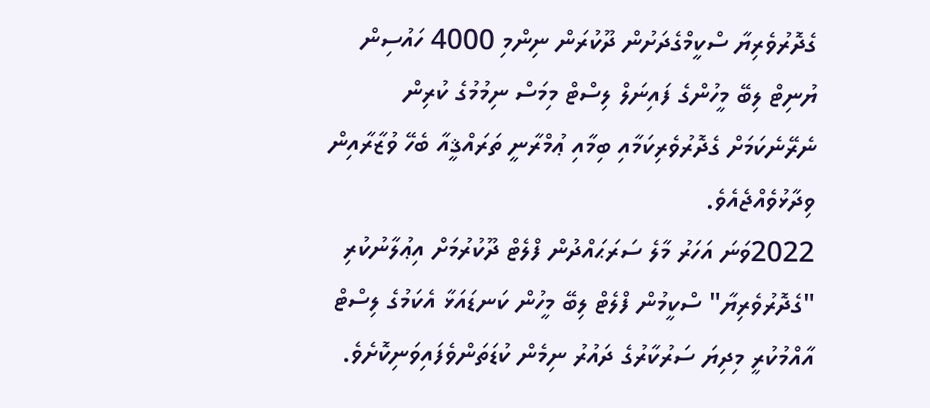ގެދޮރުވެރިޔާ ސްކީމްގެދަށުން ދޫކުރަން ނިންމި 4000 ހައުސިން ޔުނިޓް ލިބޭ މީހުންގެ ފައިނަލް ލިސްޓް މިމަސް ނިމުމުގެ ކުރިން ނެރޭނެކަމަށް ގެދޮރުވެރިކަމާއި ބިމާއި ޢުމްރާނީ ތަރައްޤީއާ ބެހޭ ވުޒާރާއިން ވިދާޅުވެއްޖެއެވެ.
2022ވަނަ އަހަރު މާލެ ސަރަޙައްދުން ފްލެޓް ދޫކުރުމަށް އިޢުލާނުކުރި "ގެދޮރުވެރިޔާ" ސްކީމުން ފްލެޓް ލިބޭ މީހުން ކަނޑައަޅާ އެކަމުގެ ލިސްޓް އާއްމުކުރީ މިދިޔަ ސަރުކާރުގެ ދައުރު ނިމެން ކުޑަތަންވެފައިވަނިކޮށެވެ.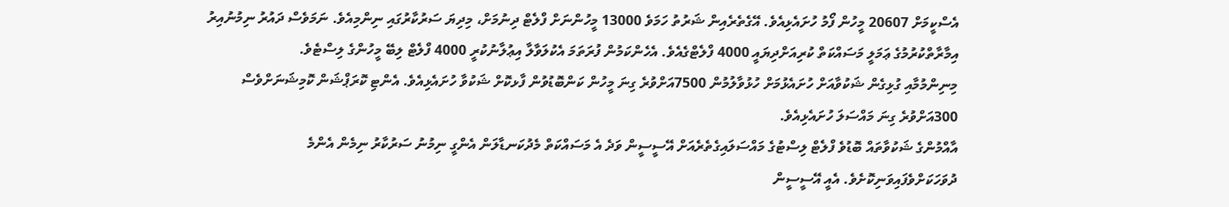އެސްކީމަށް 20607 މީހުން ފޯމު ހުށައެޅިއެވެ. އޭގެތެރެއިން ޝަރުތު ހަމަވެ 13000 މީހުންނަށް ފްލެޓް ދިނުމަށް، މިދިޔަ ސަރުކާރުގައި ނިންމިއެވެ. ނަމަވެސް ދައުރު ނިމުނުއިރު އިމާރާތްކުރުމުގެ ޢަމަލީ މަސައްކަތް ކުރިއަށްދިޔައީ 4000 ފްލެޓްގެއެވެ. އެހެންކަމުން ފުރަތަމަ އެކުލަވާލާ އިޢުލާނުކުރީ 4000 ފްލެޓް ލިބޭ މީހުންގެ ލިސްޓެވެ.
މިނިންމުމާއި ގުޅިގެން ޝަކުވާއަށް ހުށައެޅުމަށް ހުޅުވާލުމުން 7500އަށްވުރެ ގިނަ މީހުން ކަންބޮޑުވުން ފާޅކޮށް ޝަކުވާ ހުށައެޅިއެވެ. އެންޓި ކޮރަޕްޝަން ކޮމިޝަނަށްވެސް 300އަށްވުރެ ގިނަ މައްސަލަ ހުށައެޅިއެވެ.
އާއްމުންގެ ޝަކުވާތައް ބޮޑުވެ ފްލެޓް ލިސްޓުގެ މައްސަލައިގެތެރެއަށް އޭސީސީން ވަދެ އެ މަސައްކަތް މެދުކަނޑާލަން އެންގީ ނިމުނު ސަރުކާރު ނިމެން އެންމެ ދުވަހަކަށްވެފައިވަނިކޮށެވެ. އެއީ އޭސީސީން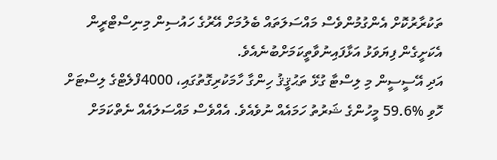ތަކުރާރުކޮށް އެންގުމުންވެސް މައްސަލަތައް ބެލުމަށް އޭރުގެ ހައުސިން މިނިސްޓްރީން އެކަށީގެން ފިޔަވަޅު އަޅާފައިނުވާތީކަމަށްބުނެއެވެ.
އަދި އޭސީސީން މި ލިސްޓާ ގުޅޭ ތަޙުޤީޤު ހިންގާ ހާމަކުރިގޮތުގައި، 4000ފްލެޓްގެ ލިސްޓަށް ހޮވި %59.6 މީހުންގެ ޝަރުތު ހަމައެއް ނުވެއެވެ. އެއްވެސް މައްސަލައެއް ނެތްކަމަށް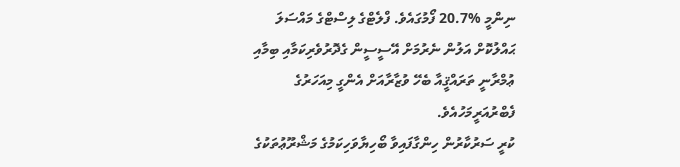ނިންމީ %20.7 ފޯމުގައެވެ. ފްލެޓްގެ ލިސްޓްގެ މައްސަލަ ޙައްލުކޮށް އަލުން ނެރުމަށް އޭސީސީން ގެދޮރުވެރިކަމާއި ބިމާއި ޢުމްރާނީ ތަރައްޤީއާ ބެހޭ ވުޒާރާއަށް އެންގީ މިއަހަރުގެ ފެބްރުއަރީމަހުއެވެ.
ކުރީ ސަރުކާރުން ހިންގާފައިވާ ބޯހިޔާވަހިކަމުގެ މަޝްރޫޢުތަކުގެ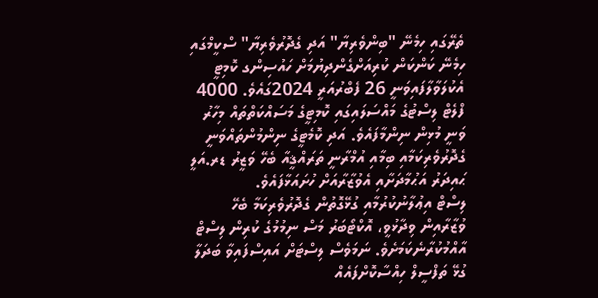ތެރޭގައި ހިމެނޭ "ބިންވެރިޔާ" އަދި ގެދޮރުވެރިޔާ" ސްކީމްގައި ހިމެނޭ ކަންކަން ކުރިއަށްގެންދިޔުމަށް ހައުސިންގ ކޮމިޓީ އެކުލަވާލާފައިވަނީ 26 ފެބްރުއަރީ 2024ގައެވެ. 4000 ފްލެޓް ލިސްޓުގެ މައްސަލައިގައި ކޮމިޓީގެ މަސައްކަތްތައް މިހާރު ވަނީ މުޅިން ނިންމާފައެވެ. އަދި ކޮމެޓީގެ ނިންމުންތައްވަނީ ގެދޮރުވެރިކަމާއި ބިމާއި އުމްރާނީ ތަރައްޤީއާ ބެހޭ ވަޒީރު ޑރ.އަލީ ޙައިދަރު އަޙުމާދަށާއި އެވުޒާރާއަށް ހުށައަޅާފައެވެ.
ލިސްޓް އިޢުލާނުކުރުމާއި ގުޅޭގޮތުން ގެދޮރުވެރިކަމާ ބެހޭ ވުޒާރާއިން ވިދާޅުވީ، އޮކްޓޯބަރު މަސް ނިމުމުގެ ކުރިން ލިސްޓް އާއްމުކުރާނެކަމަށެވެ. ނަމަވެސް ލިސްޓަށް އައިސްފައިވާ ބަދަލާ ގުޅޭ ތަފްސީލް ހިއްސާކޮށްފައެއް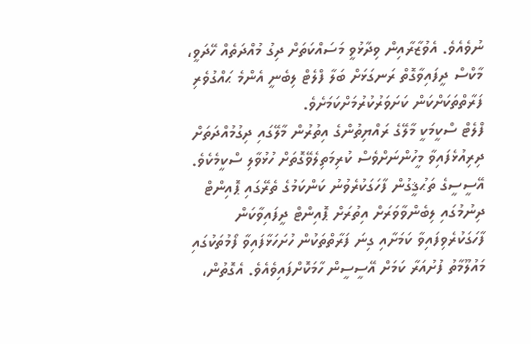ނުވެއެވެ. އެވުޒާރާއިން ވިދާޅުވީ މަސައްކަތަށް ދިގު މުއްދަތެއް ހޭދަވީ، މާކްސް ދީފައިވާގޮތް ރަނގަޅަށް ބަލާ ފްލެޓް ލިބެނީ އެންމެ ޙައްގުވެރި ފަރާތްތަކަށްކަން ކަށަވަރުކުރުމަށްކަމަށެވެ.
ފްލެޓް ސްކީމަކީ މާލޭގެ ރައްޔިތުންގެ އިތުރުން މާލޭގައި ދިގުމުއްދަތަށް ދިރިއުޅެފައިވާ މީހުންނަށްވެސް ކުރިމަތިލެވޭގޮތަށް ހުޅުވާލި ސްކީމެކެވެ. އޭސީސީގެ ތަޙުޤީގުން ފާހަގަކުރެވުނު ކަންކަމުގެ ތެރޭގައި ޕޮއިންޓް ދިނުމުގައި ލިބެންވާވަރަށް އިތުރަށް ޕޮއިންޓް ދީފައިވާކަން ފާހަގަކުރެވިފައިވާ ކަމަށާއި ގިނަ ފަރާތްތަކުން ހުށަހަޅާފައިވާ ފޯމުތަކުގައި މައުލޫމާތު ފުށުއަރާ ކަމަށް އޭސީސީން ހާމަކޮށްފައިވެއެވެ. އެގޮތުން،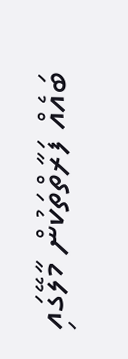ބައެއް ފަރާތްތަކުން މާލޭގައި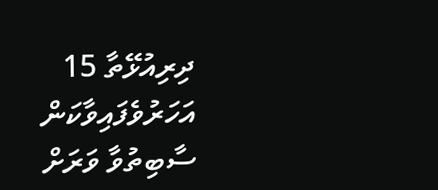ދިރިއުޅޭތާ 15 އަހަރުވެފައިވާކަން ސާބިތުވާ ވަރަށް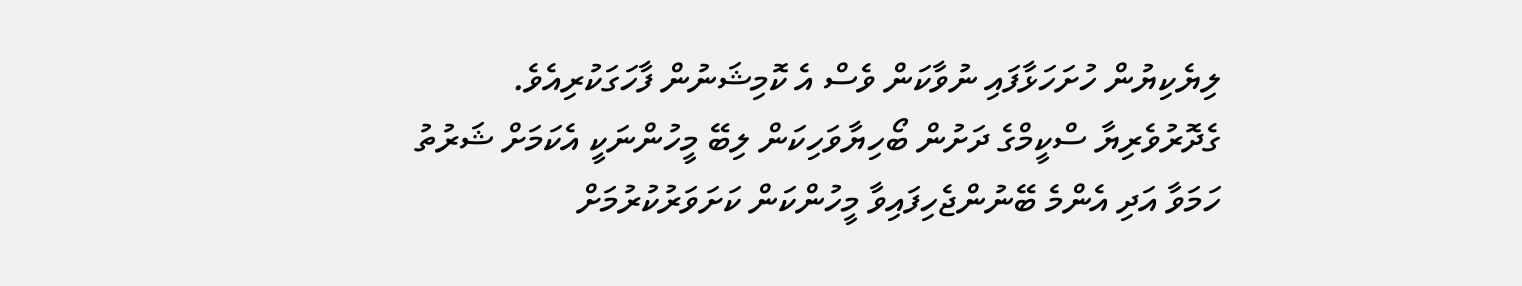ލިޔެކިޔުން ހުށަހަޅާފައި ނުވާކަން ވެސް އެ ކޮމިޝަނުން ފާހަގަކުރިއެވެ.
ގެދޮރުވެރިޔާ ސްކީމްގެ ދަށުން ބޯހިޔާވަހިކަން ލިބޭ މީހުންނަކީ އެކަމަށް ޝަރުތު ހަމަވާ އަދި އެންމެ ބޭނުންޖެހިފައިވާ މީހުންކަން ކަށަވަރުކުރުމަށް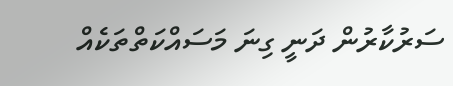ސަރުކާރުން ދަނީ ގިނަ މަސައްކަތްތަކެއް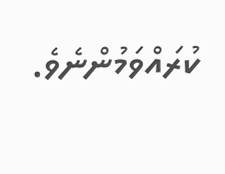ކުރައްވަމުންނެވެ.